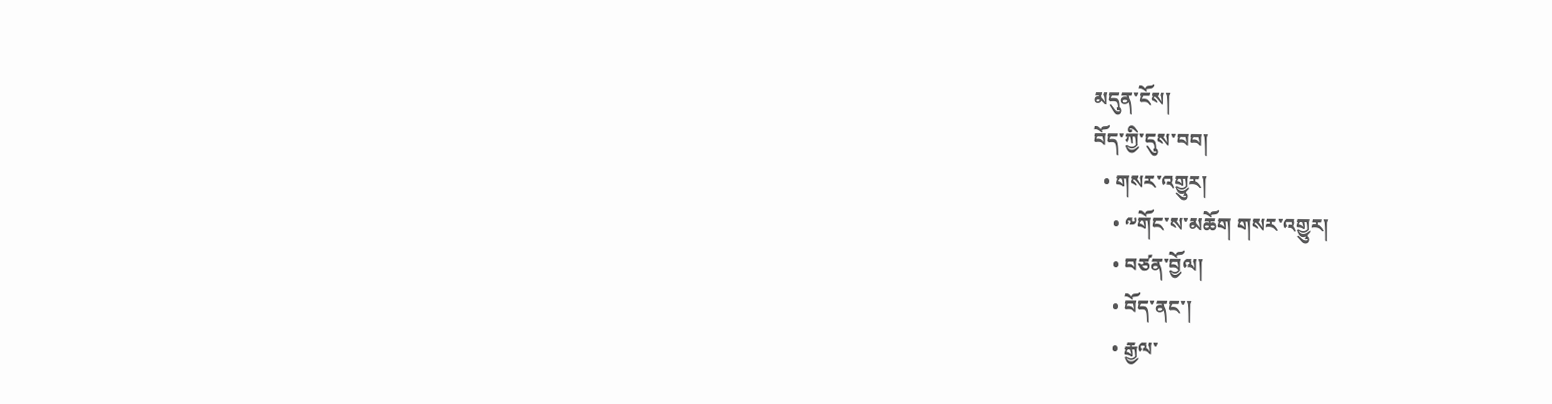མདུན་ངོས།
བོད་ཀྱི་དུས་བབ།
  • གསར་འགྱུར།
    • ༸གོང་ས་མཆོག གསར་འགྱུར།
    • བཙན་བྱོལ།
    • བོད་ནང་།
    • རྒྱལ་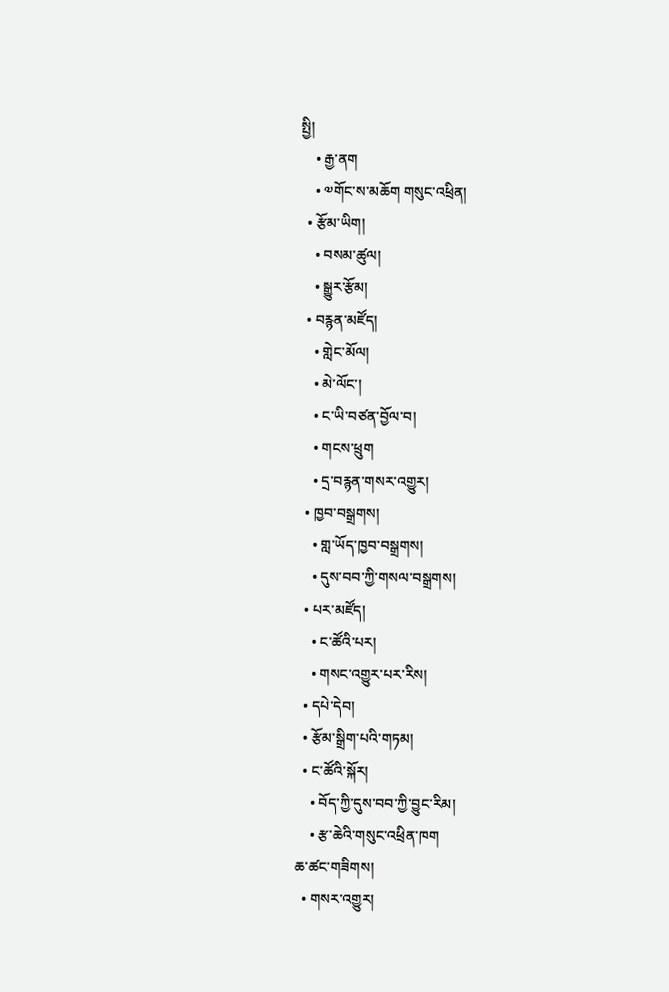སྤྱི།
    • རྒྱ་ནག
    • ༧གོང་ས་མཆོག གསུང་འཕྲིན།
  • རྩོམ་ཡིག།
    • བསམ་ཚུལ།
    • སྒྱུར་རྩོམ།
  • བརྙན་མཛོད།
    • གླེང་མོལ།
    • མེ་ལོང་།
    • ང་ཡི་བཙན་བྱོལ་བ།
    • གངས་ཕྲུག
    • དྲ་བརྙན་གསར་འགྱུར།
  • ཁྱབ་བསྒྲགས།
    • གླ་ཡོད་ཁྱབ་བསྒྲགས།
    • དུས་བབ་ཀྱི་གསལ་བསྒྲགས།
  • པར་མཛོད།
    • ང་ཚོའི་པར།
    • གསང་འགྱུར་པར་རིས།
  • དཔེ་དེབ།
  • རྩོམ་སྒྲིག་པའི་གཏམ།
  • ང་ཚོའི་སྐོར།
    • བོད་ཀྱི་དུས་བབ་ཀྱི་བྱུང་རིམ།
    • རྩ་ཆེའི་གསུང་འཕྲིན་ཁག
ཆ་ཚང་གཟིགས།
  • གསར་འགྱུར།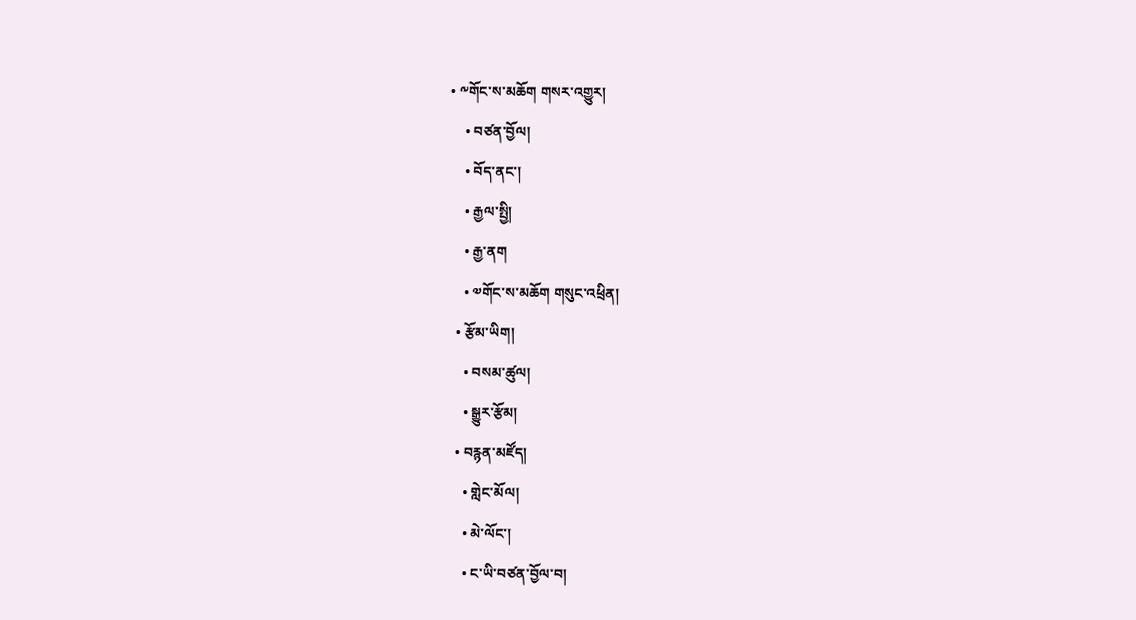• ༸གོང་ས་མཆོག གསར་འགྱུར།
    • བཙན་བྱོལ།
    • བོད་ནང་།
    • རྒྱལ་སྤྱི།
    • རྒྱ་ནག
    • ༧གོང་ས་མཆོག གསུང་འཕྲིན།
  • རྩོམ་ཡིག།
    • བསམ་ཚུལ།
    • སྒྱུར་རྩོམ།
  • བརྙན་མཛོད།
    • གླེང་མོལ།
    • མེ་ལོང་།
    • ང་ཡི་བཙན་བྱོལ་བ།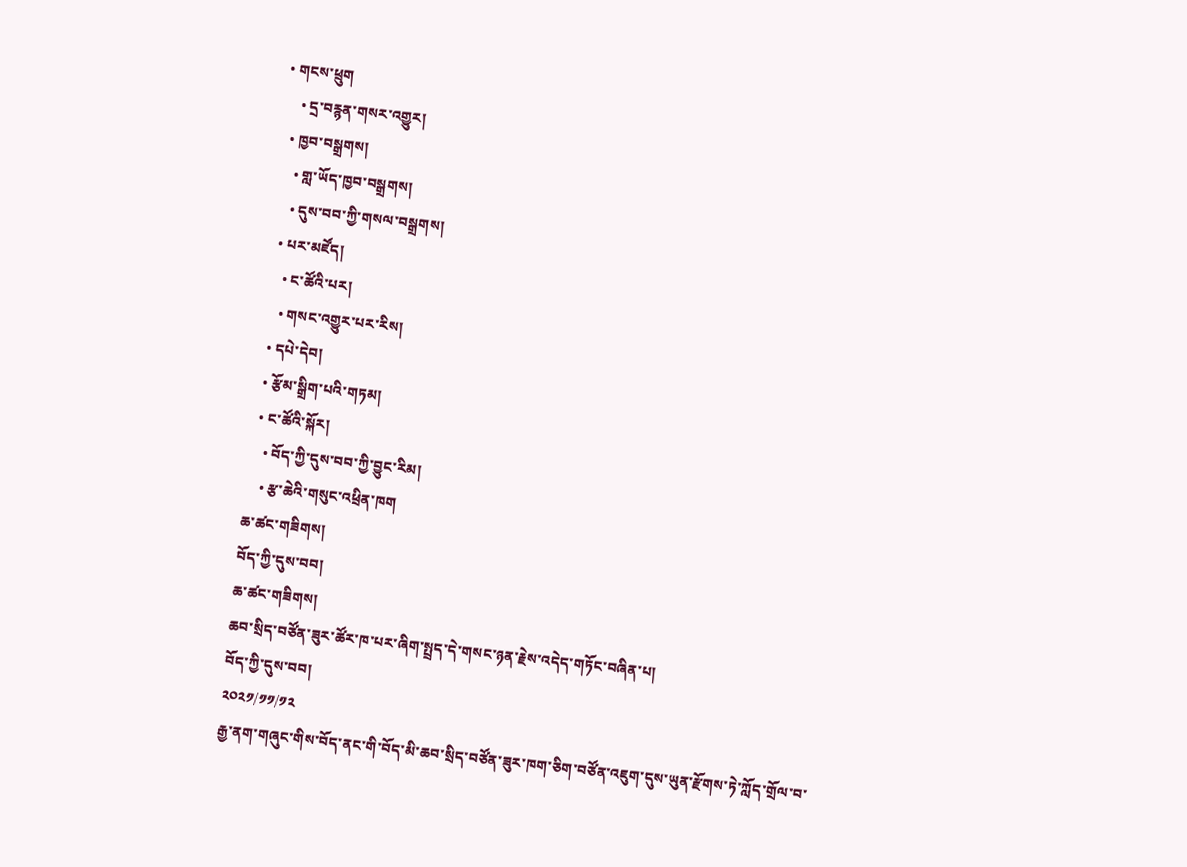• གངས་ཕྲུག
    • དྲ་བརྙན་གསར་འགྱུར།
  • ཁྱབ་བསྒྲགས།
    • གླ་ཡོད་ཁྱབ་བསྒྲགས།
    • དུས་བབ་ཀྱི་གསལ་བསྒྲགས།
  • པར་མཛོད།
    • ང་ཚོའི་པར།
    • གསང་འགྱུར་པར་རིས།
  • དཔེ་དེབ།
  • རྩོམ་སྒྲིག་པའི་གཏམ།
  • ང་ཚོའི་སྐོར།
    • བོད་ཀྱི་དུས་བབ་ཀྱི་བྱུང་རིམ།
    • རྩ་ཆེའི་གསུང་འཕྲིན་ཁག
ཆ་ཚང་གཟིགས།
བོད་ཀྱི་དུས་བབ།
ཆ་ཚང་གཟིགས།
ཆབ་སྲིད་བཙོན་ཟུར་ཚོར་ཁ་པར་ཞིག་སྤྲད་དེ་གསང་ཉན་རྗེས་འདེད་གཏོང་བཞིན་པ།
བོད་ཀྱི་དུས་བབ།
༢༠༢༡/༡༡/༡༢
རྒྱ་ནག་གཞུང་གིས་བོད་ནང་གི་བོད་མི་ཆབ་སྲིད་བཙོན་ཟུར་ཁག་ཅིག་བཙོན་འཇུག་དུས་ཡུན་རྫོགས་ཏེ་ཀློད་གྲོལ་བ་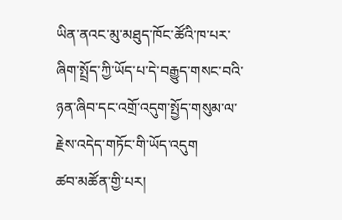ཡིན་ནའང་མུ་མཐུད་ཁོང་ཚོའི་ཁ་པར་ཞིག་སྤྲོད་ཀྱི་ཡོད་པ་དེ་བརྒྱུད་གསང་བའི་ཉན་ཞིབ་དང་འགྲོ་འདུག་སྤྱོད་གསུམ་ལ་རྗེས་འདེད་གཏོང་གི་ཡོད་འདུག
ཚབ་མཚོན་གྱི་པར།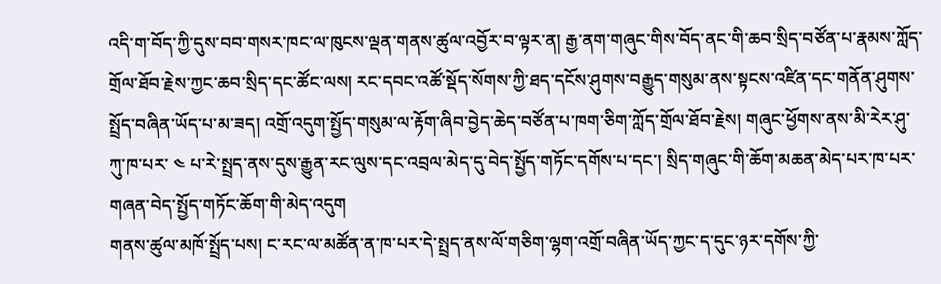འདི་ག་བོད་ཀྱི་དུས་བབ་གསར་ཁང་ལ་ཁུངས་ལྡན་གནས་ཚུལ་འབྱོར་བ་ལྟར་ན། རྒྱ་ནག་གཞུང་གིས་བོད་ནང་གི་ཆབ་སྲིད་བཙོན་པ་རྣམས་ཀློད་གྲོལ་ཐོབ་རྗེས་ཀྱང་ཆབ་སྲིད་དང་ཚོང་ལས། རང་དབང་འཚོ་སྡོད་སོགས་ཀྱི་ཐད་དངོས་ཤུགས་བརྒྱུད་གསུམ་ནས་སྟངས་འཛིན་དང་གནོན་ཤུགས་སྤྲོད་བཞིན་ཡོད་པ་མ་ཟད། འགྲོ་འདུག་སྤྱོད་གསུམ་ལ་རྟོག་ཞིབ་བྱེད་ཆེད་བཙོན་པ་ཁག་ཅིག་ཀློད་གྲོལ་ཐོབ་རྗེས། གཞུང་ཕྱོགས་ནས་མི་རེར་ཤུ་ཀུ་ཁ་པར་ ༤ པ་རེ་སྤྲད་ནས་དུས་རྒྱུན་རང་ལུས་དང་འབྲལ་མེད་དུ་བེད་སྤྱོད་གཏོང་དགོས་པ་དང་། སྲིད་གཞུང་གི་ཆོག་མཆན་མེད་པར་ཁ་པར་གཞན་བེད་སྤྱོད་གཏོང་ཆོག་གི་མེད་འདུག
གནས་ཚུལ་མཁོ་སྤྲོད་པས། ང་རང་ལ་མཚོན་ན་ཁ་པར་དེ་སྤྲད་ནས་ལོ་གཅིག་ལྷག་འགྲོ་བཞིན་ཡོད་ཀྱང་ད་དུང་ཉར་དགོས་ཀྱི་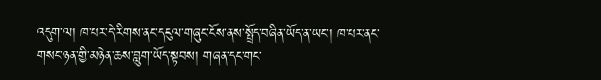འདུག་ལ། ཁ་པར་དེ་རིགས་ནང་དངུལ་གཞུང་ངོས་ནས་སྤྲོད་བཞིན་ཡོད་ན་ཡང་། ཁ་པར་ནང་གསང་ཉན་གྱི་མཉེན་ཆས་བླུག་ཡོད་སྟབས། གཞན་དང་གང་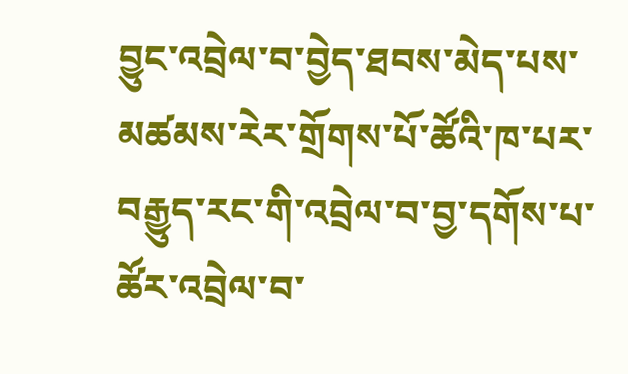བྱུང་འབྲེལ་བ་བྱེད་ཐབས་མེད་པས་མཚམས་རེར་གྲོགས་པོ་ཚོའི་ཁ་པར་བརྒྱུད་རང་གི་འབྲེལ་བ་བྱ་དགོས་པ་ཚོར་འབྲེལ་བ་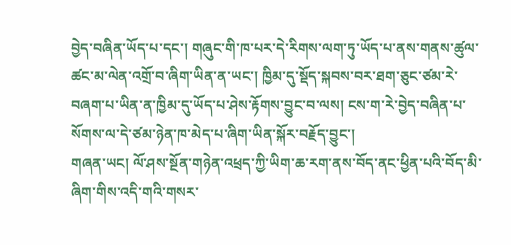བྱེད་བཞིན་ཡོད་པ་དང་། གཞུང་གི་ཁ་པར་དེ་རིགས་ལག་ཏུ་ཡོད་པ་ནས་གནས་ཚུལ་ཚང་མ་ལེན་འགྲོ་བ་ཞིག་ཡིན་ན་ཡང་། ཁྱིམ་དུ་སྡོད་སྐབས་བར་ཐག་ཅུང་ཙམ་རེ་བཞག་པ་ཡིན་ན་ཁྱིམ་དུ་ཡོད་པ་ཤེས་རྟོགས་བྱུང་བ་ལས། ངས་ག་རེ་བྱེད་བཞིན་པ་སོགས་ལ་དེ་ཙམ་ཉེན་ཁ་མེད་པ་ཞིག་ཡིན་སྐོར་བརྗོད་བྱུང་།
གཞན་ཡང། ལོ་ཤས་སྔོན་གཉེན་འཕྲད་ཀྱི་ཡིག་ཆ་རག་ནས་བོད་ནང་ཕྱིན་པའི་བོད་མི་ཞིག་གིས་འདི་གའི་གསར་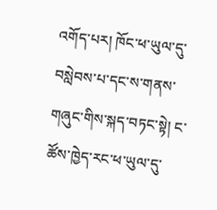འགོད་པར། ཁོང་ཕ་ཡུལ་དུ་བསླེབས་པ་དང་ས་གནས་གཞུང་གིས་སྐད་བཏང་སྟེ། ང་ཚོས་ཁྱེད་རང་ཕ་ཡུལ་དུ་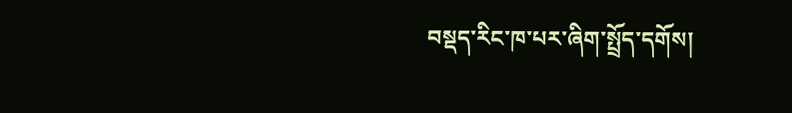བསྡད་རིང་ཁ་པར་ཞིག་སྤྲོད་དགོས།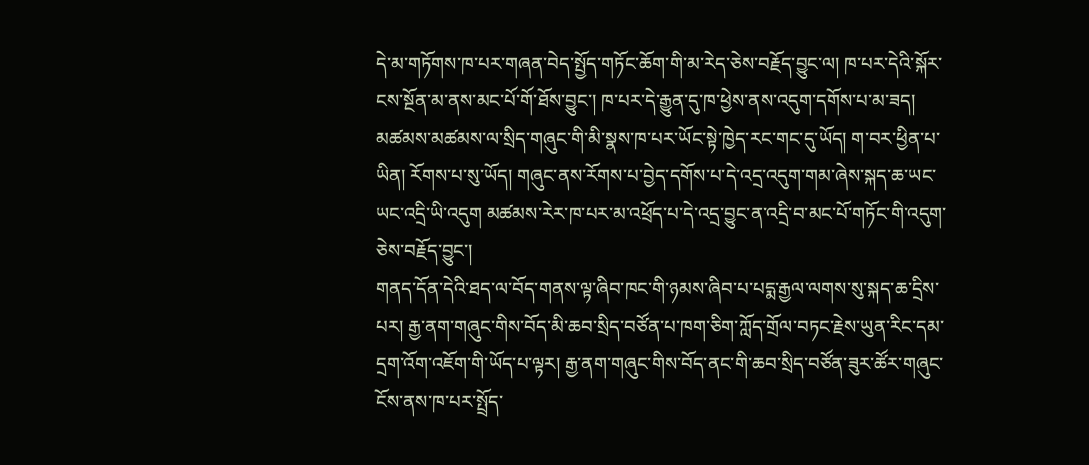དེ་མ་གཏོགས་ཁ་པར་གཞན་བེད་སྤྱོད་གཏོང་ཆོག་གི་མ་རེད་ཅེས་བརྗོད་བྱུང་ལ། ཁ་པར་དེའི་སྐོར་ངས་སྔོན་མ་ནས་མང་པོ་གོ་ཐོས་བྱུང་། ཁ་པར་དེ་རྒྱུན་དུ་ཁ་ཕྱེས་ནས་འདུག་དགོས་པ་མ་ཟད། མཚམས་མཚམས་ལ་སྲིད་གཞུང་གི་མི་སྣས་ཁ་པར་ཡོང་སྟེ་ཁྱེད་རང་གང་དུ་ཡོད། ག་བར་ཕྱིན་པ་ཡིན། རོགས་པ་སུ་ཡོད། གཞུང་ནས་རོགས་པ་བྱེད་དགོས་པ་དེ་འདྲ་འདུག་གམ་ཞེས་སྐད་ཆ་ཡང་ཡང་འདྲི་ཡི་འདུག མཚམས་རེར་ཁ་པར་མ་འཕྲོད་པ་དེ་འདྲ་བྱུང་ན་འདྲི་བ་མང་པོ་གཏོང་གི་འདུག་ཅེས་བརྗོད་བྱུང་།
གནད་དོན་དེའི་ཐད་ལ་བོད་གནས་ལྟ་ཞིབ་ཁང་གི་ཉམས་ཞིབ་པ་པདྨ་རྒྱལ་ལགས་སུ་སྐད་ཆ་དྲིས་པར། རྒྱ་ནག་གཞུང་གིས་བོད་མི་ཆབ་སྲིད་བཙོན་པ་ཁག་ཅིག་ཀློད་གྲོལ་བཏང་རྗེས་ཡུན་རིང་དམ་དྲག་འོག་འཇོག་གི་ཡོད་པ་ལྟར། རྒྱ་ནག་གཞུང་གིས་བོད་ནང་གི་ཆབ་སྲིད་བཙོན་ཟུར་ཚོར་གཞུང་ངོས་ནས་ཁ་པར་སྤྲོད་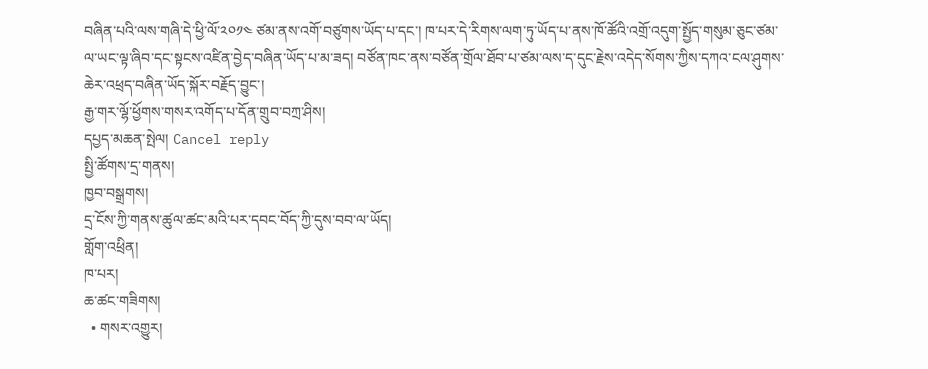བཞིན་པའི་ལས་གཞི་དེ་ཕྱི་ལོ་༢༠༡༤ ཙམ་ནས་འགོ་བཙུགས་ཡོད་པ་དང་། ཁ་པར་དེ་རིགས་ལག་ཏུ་ཡོད་པ་ནས་ཁོ་ཚོའི་འགྲོ་འདུག་སྤྱོད་གསུམ་ཅུང་ཙམ་ལ་ཡང་ལྟ་ཞིབ་དང་སྟངས་འཛིན་བྱེད་བཞིན་ཡོད་པ་མ་ཟད། བཙོན་ཁང་ནས་བཙོན་གྲོལ་ཐོབ་པ་ཙམ་ལས་ད་དུང་རྗེས་འདེད་སོགས་ཀྱིས་དཀའ་ངལ་ཤུགས་ཆེར་འཕྲད་བཞིན་ཡོད་སྐོར་བརྗོད་བྱུང་།
རྒྱ་གར་ལྷོ་ཕྱོགས་གསར་འགོད་པ་དོན་གྲུབ་བཀྲ་ཤིས།
དཔྱད་མཆན་སྤེལ། Cancel reply
སྤྱི་ཚོགས་དྲ་གནས།
ཁྱབ་བསྒྲགས།
དྲ་ངོས་ཀྱི་གནས་ཚུལ་ཚང་མའི་པར་དབང་བོད་ཀྱི་དུས་བབ་ལ་ཡོད།
གློག་འཕྲིན།
ཁ་པར།
ཆ་ཚང་གཟིགས།
  • གསར་འགྱུར།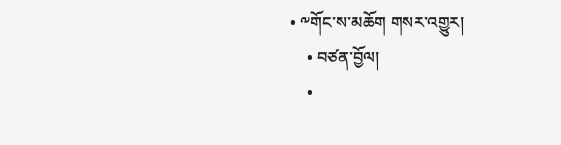• ༸གོང་ས་མཆོག གསར་འགྱུར།
    • བཙན་བྱོལ།
    •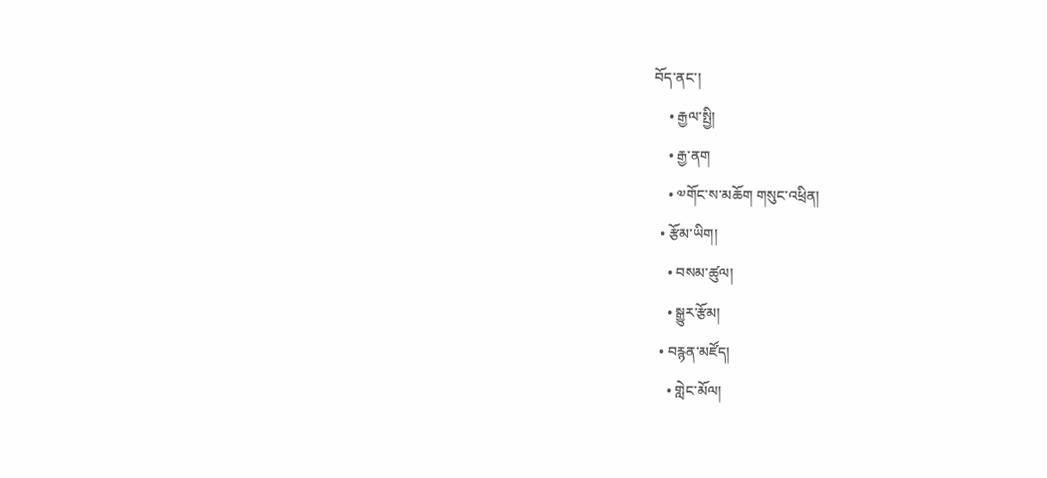བོད་ནང་།
    • རྒྱལ་སྤྱི།
    • རྒྱ་ནག
    • ༧གོང་ས་མཆོག གསུང་འཕྲིན།
  • རྩོམ་ཡིག།
    • བསམ་ཚུལ།
    • སྒྱུར་རྩོམ།
  • བརྙན་མཛོད།
    • གླེང་མོལ།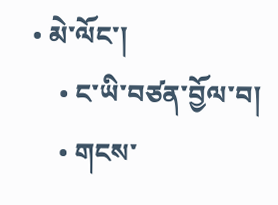• མེ་ལོང་།
    • ང་ཡི་བཙན་བྱོལ་བ།
    • གངས་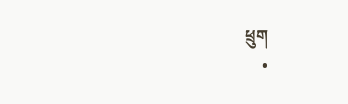ཕྲུག
    •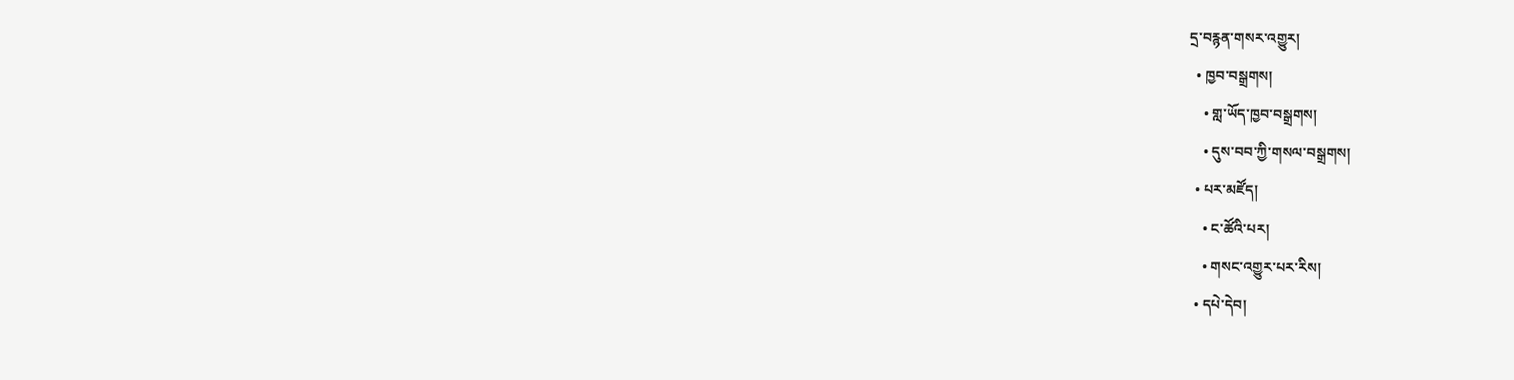དྲ་བརྙན་གསར་འགྱུར།
  • ཁྱབ་བསྒྲགས།
    • གླ་ཡོད་ཁྱབ་བསྒྲགས།
    • དུས་བབ་ཀྱི་གསལ་བསྒྲགས།
  • པར་མཛོད།
    • ང་ཚོའི་པར།
    • གསང་འགྱུར་པར་རིས།
  • དཔེ་དེབ།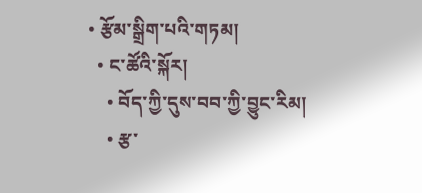• རྩོམ་སྒྲིག་པའི་གཏམ།
  • ང་ཚོའི་སྐོར།
    • བོད་ཀྱི་དུས་བབ་ཀྱི་བྱུང་རིམ།
    • རྩ་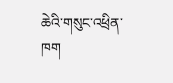ཆེའི་གསུང་འཕྲིན་ཁག